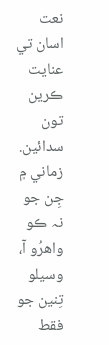نعت
اسان تي عنايت ڪرين تون سدائين.
زماني ۾ جِن جو نہ ڪو واهرُو آ،
وسيلو تِنين جو فقط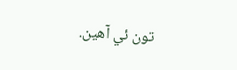تون ئي آهين.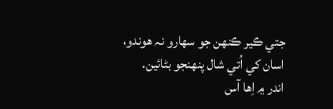جتي ڪير ڪنھن جو سھارو نہ هوندو،
اسان کي اُتي شال پنھنجو بڻائين.
اندر ۾ اِها آس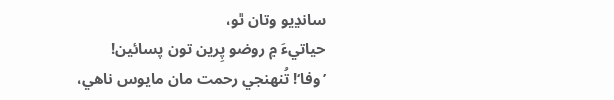سانڍيو وتان ٿو،
حياتيءَ ۾ روضو پِرين تون پسائين!
’وفا‘! تُنھنجي رحمت مان مايوس ناهي،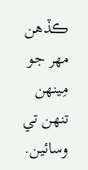ڪڏهن مھر جو مِينھن تنھن تي وسائين.